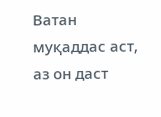Ватан муқаддас аст, аз он даст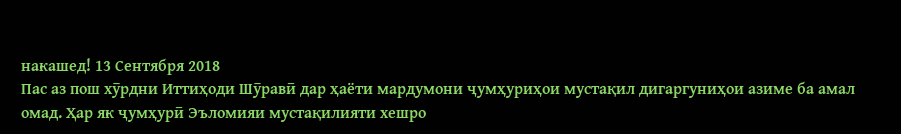накашед! 13 Сентября 2018
Пас аз пош хӯрдни Иттиҳоди Шӯравӣ дар ҳаёти мардумони ҷумҳуриҳои мустақил дигаргуниҳои азиме ба амал омад. Ҳар як ҷумҳурӣ Эъломияи мустақилияти хешро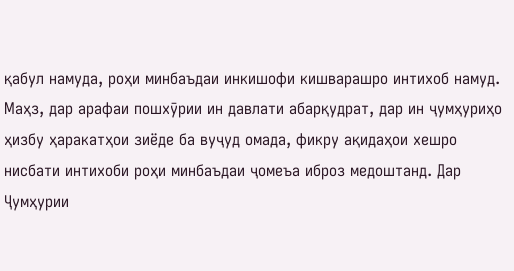қабул намуда, роҳи минбаъдаи инкишофи кишварашро интихоб намуд. Маҳз, дар арафаи пошхӯрии ин давлати абарқудрат, дар ин ҷумҳуриҳо ҳизбу ҳаракатҳои зиёде ба вуҷуд омада, фикру ақидаҳои хешро нисбати интихоби роҳи минбаъдаи ҷомеъа иброз медоштанд. Дар Ҷумҳурии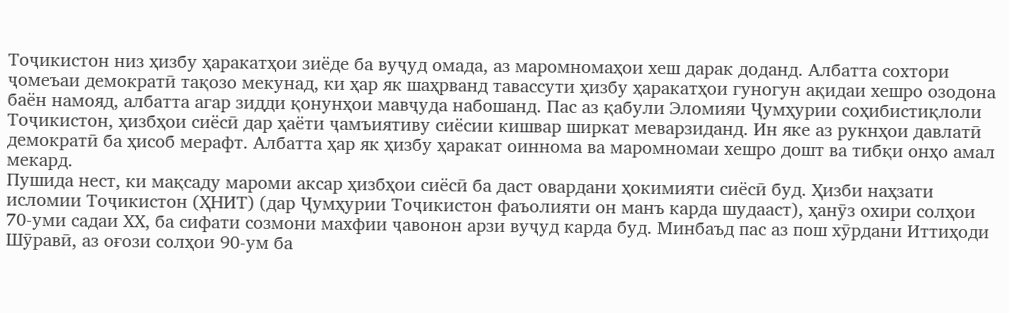Тоҷикистон низ ҳизбу ҳаракатҳои зиёде ба вуҷуд омада, аз маромномаҳои хеш дарак доданд. Албатта сохтори ҷомеъаи демократӣ тақозо мекунад, ки ҳар як шаҳрванд тавассути ҳизбу ҳаракатҳои гуногун ақидаи хешро озодона баён намояд, албатта агар зидди қонунҳои мавҷуда набошанд. Пас аз қабули Эломияи Ҷумҳурии соҳибистиқлоли Тоҷикистон, ҳизбҳои сиёсӣ дар ҳаёти ҷамъиятиву сиёсии кишвар ширкат меварзиданд. Ин яке аз рукнҳои давлатӣ демократӣ ба ҳисоб мерафт. Албатта ҳар як ҳизбу ҳаракат оиннома ва маромномаи хешро дошт ва тибқи онҳо амал мекард.
Пушида нест, ки мақсаду мароми аксар ҳизбҳои сиёсӣ ба даст овардани ҳокимияти сиёсӣ буд. Ҳизби наҳзати исломии Тоҷикистон (ҲНИТ) (дар Ҷумҳурии Тоҷикистон фаъолияти он манъ карда шудааст), ҳанӯз охири солҳои 70-уми садаи ХХ, ба сифати созмони махфии ҷавонон арзи вуҷуд карда буд. Минбаъд пас аз пош хӯрдани Иттиҳоди Шӯравӣ, аз оғози солҳои 90-ум ба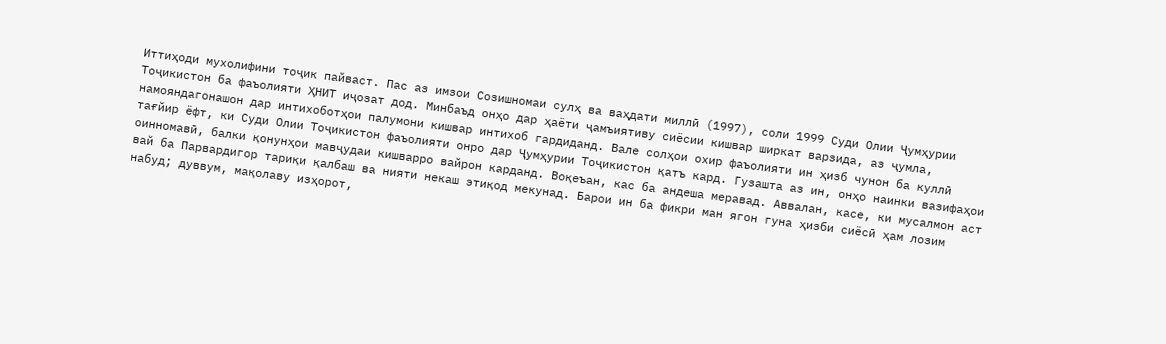Иттиҳоди мухолифини тоҷик пайваст. Пас аз имзои Созишномаи сулҳ ва ваҳдати миллӣ (1997), соли 1999 Суди Олии Ҷумҳурии Тоҷикистон ба фаъолияти ҲНИТ иҷозат дод. Минбаъд онҳо дар ҳаёти ҷамъиятиву сиёсии кишвар ширкат варзида, аз ҷумла, намояндагонашон дар интихоботҳои палумони кишвар интихоб гардиданд. Вале солҳои охир фаъолияти ин ҳизб чунон ба куллӣ тағйир ёфт, ки Суди Олии Тоҷикистон фаъолияти онро дар Ҷумҳурии Тоҷикистон қатъ кард. Гузашта аз ин, онҳо наинки вазифаҳои оинномавӣ, балки қонунҳои мавҷудаи кишварро вайрон карданд. Воқеъан, кас ба андеша меравад. Аввалан, касе, ки мусалмон аст вай ба Парвардигор тариқи қалбаш ва нияти некаш этиқод мекунад. Барои ин ба фикри ман ягон гуна ҳизби сиёсӣ ҳам лозим набуд; дуввум, мақолаву изҳорот,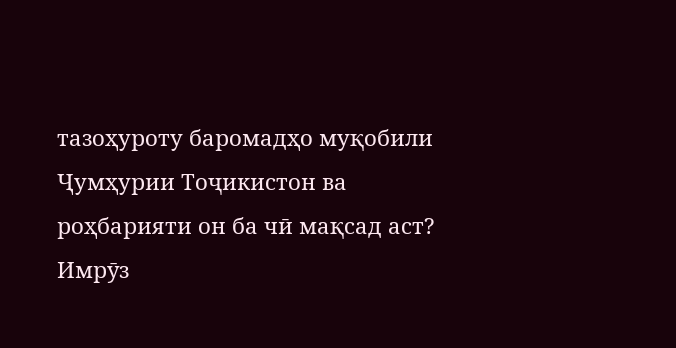тазоҳуроту баромадҳо муқобили Ҷумҳурии Тоҷикистон ва роҳбарияти он ба чӣ мақсад аст?
Имрӯз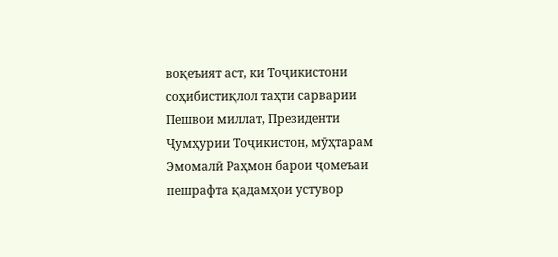воқеъият аст, ки Тоҷикистони соҳибистиқлол таҳти сарварии Пешвои миллат, Президенти Ҷумҳурии Тоҷикистон, мӯҳтарам Эмомалӣ Раҳмон барои ҷомеъаи пешрафта қадамҳои устувор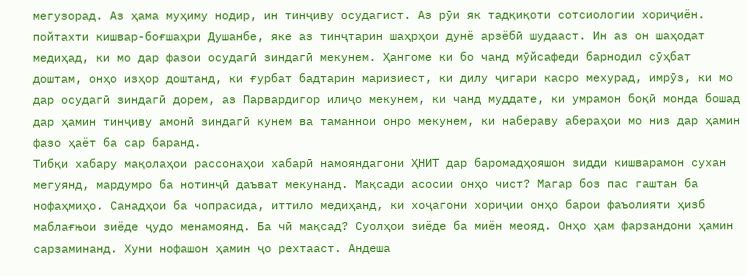мегузорад. Аз ҳама муҳиму нодир, ин тинҷиву осудагист. Аз рӯи як тадқиқоти сотсиологии хориҷиён. пойтахти кишвар-боғшаҳри Душанбе, яке аз тинҷтарин шаҳрҳои дунё арзёбӣ шудааст. Ин аз он шаҳодат медиҳад, ки мо дар фазои осудагӣ зиндагӣ мекунем. Ҳангоме ки бо чанд мӯйсафеди барнодил сӯҳбат доштам, онҳо изҳор доштанд, ки ғурбат бадтарин маризиест, ки дилу ҷигари касро мехурад, имрӯз, ки мо дар осудагӣ зиндагӣ дорем, аз Парвардигор илиҷо мекунем, ки чанд муддате, ки умрамон боқӣ монда бошад дар ҳамин тинҷиву амонӣ зиндагӣ кунем ва таманнои онро мекунем, ки набераву абераҳои мо низ дар ҳамин фазо ҳаёт ба сар баранд.
Тибқи хабару мақолаҳои рассонаҳои хабарӣ намояндагони ҲНИТ дар баромадҳояшон зидди кишварамон сухан мегуянд, мардумро ба нотинҷӣ даъват мекунанд. Мақсади асосии онҳо чист? Магар боз пас гаштан ба нофаҳмиҳо. Санадҳои ба чопрасида, иттило медиҳанд, ки хоҷагони хориҷии онҳо барои фаъолияти ҳизб маблағњои зиёде ҷудо менамоянд. Ба чӣ мақсад? Суолҳои зиёде ба миён меояд. Онҳо ҳам фарзандони ҳамин сарзаминанд. Хуни нофашон ҳамин ҷо рехтааст. Андеша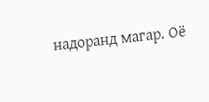надоранд магар. Оё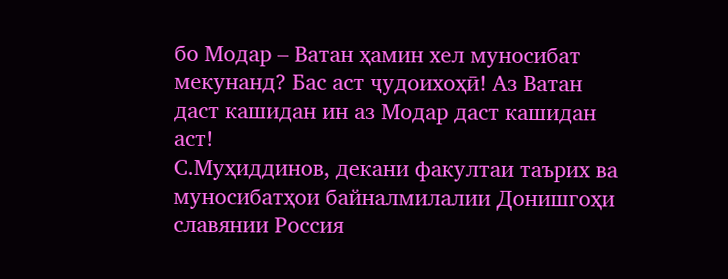бо Модар – Ватан ҳамин хел муносибат мекунанд? Бас аст ҷудоихоҳӣ! Аз Ватан даст кашидан ин аз Модар даст кашидан аст!
С.Муҳиддинов, декани факултаи таърих ва муносибатҳои байналмилалии Донишгоҳи славянии Россия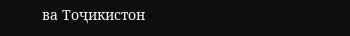ва Тоҷикистон